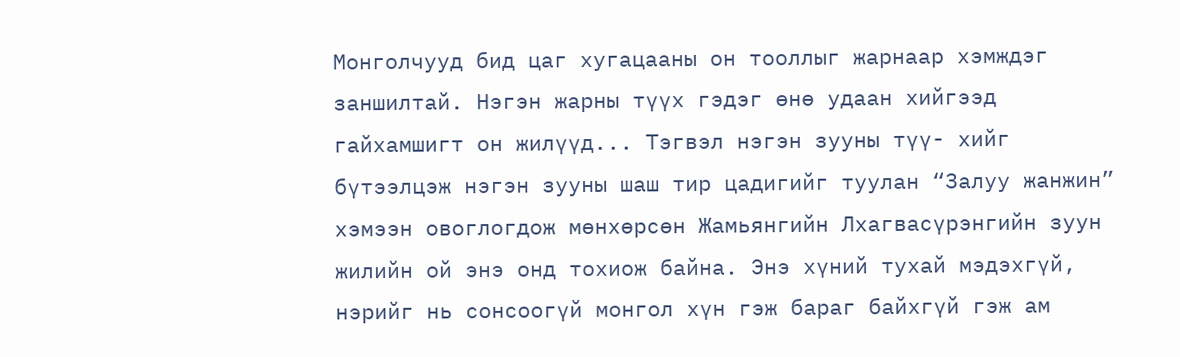Монголчууд бид цаг хугацааны он тооллыг жарнаар хэмждэг заншилтай. Нэгэн жарны түүх гэдэг өнө удаан хийгээд гайхамшигт он жилүүд... Тэгвэл нэгэн зууны түү- хийг бүтээлцэж нэгэн зууны шаш тир цадигийг туулан “Залуу жанжин” хэмээн овоглогдож мөнхөрсөн Жамьянгийн Лхагвасүрэнгийн зуун жилийн ой энэ онд тохиож байна. Энэ хүний тухай мэдэхгүй, нэрийг нь сонсоогүй монгол хүн гэж бараг байхгүй гэж ам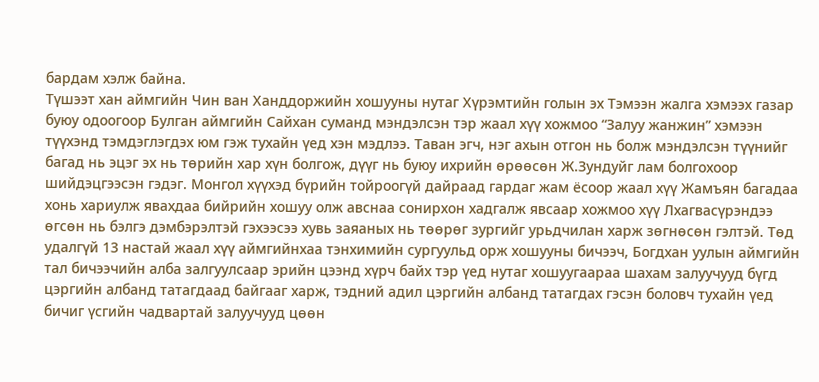бардам хэлж байна.
Түшээт хан аймгийн Чин ван Ханддоржийн хошууны нутаг Хүрэмтийн голын эх Тэмээн жалга хэмээх газар буюу одоогоор Булган аймгийн Сайхан суманд мэндэлсэн тэр жаал хүү хожмоо “Залуу жанжин” хэмээн түүхэнд тэмдэглэгдэх юм гэж тухайн үед хэн мэдлээ. Таван эгч, нэг ахын отгон нь болж мэндэлсэн түүнийг багад нь эцэг эх нь төрийн хар хүн болгож, дүүг нь буюу ихрийн өрөөсөн Ж.Зундуйг лам болгохоор шийдэцгээсэн гэдэг. Монгол хүүхэд бүрийн тойроогүй дайраад гардаг жам ёсоор жаал хүү Жамъян багадаа хонь хариулж явахдаа бийрийн хошуу олж авснаа сонирхон хадгалж явсаар хожмоо хүү Лхагвасүрэндээ өгсөн нь бэлгэ дэмбэрэлтэй гэхээсээ хувь заяаных нь төөрөг зургийг урьдчилан харж зөгнөсөн гэлтэй. Төд удалгүй 13 настай жаал хүү аймгийнхаа тэнхимийн сургуульд орж хошууны бичээч, Богдхан уулын аймгийн тал бичээчийн алба залгуулсаар эрийн цээнд хүрч байх тэр үед нутаг хошуугаараа шахам залуучууд бүгд цэргийн албанд татагдаад байгааг харж, тэдний адил цэргийн албанд татагдах гэсэн боловч тухайн үед бичиг үсгийн чадвартай залуучууд цөөн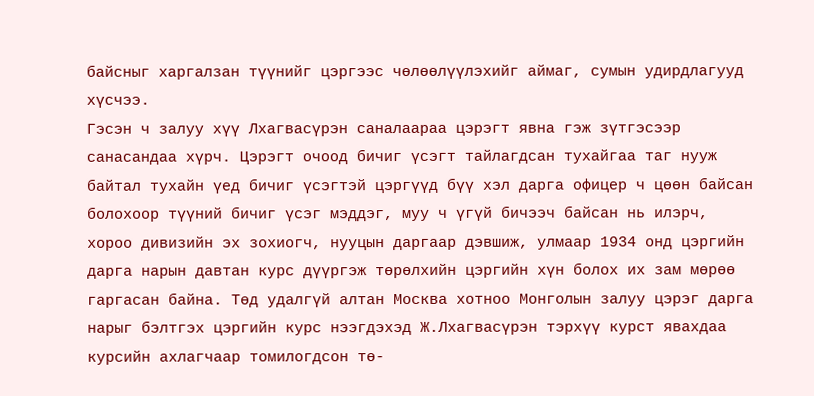байсныг харгалзан түүнийг цэргээс чөлөөлүүлэхийг аймаг, сумын удирдлагууд хүсчээ.
Гэсэн ч залуу хүү Лхагвасүрэн саналаараа цэрэгт явна гэж зүтгэсээр санасандаа хүрч. Цэрэгт очоод бичиг үсэгт тайлагдсан тухайгаа таг нууж байтал тухайн үед бичиг үсэгтэй цэргүүд бүү хэл дарга офицер ч цөөн байсан болохоор түүний бичиг үсэг мэддэг, муу ч үгүй бичээч байсан нь илэрч, хороо дивизийн эх зохиогч, нууцын даргаар дэвшиж, улмаар 1934 онд цэргийн дарга нарын давтан курс дүүргэж төрөлхийн цэргийн хүн болох их зам мөрөө гаргасан байна. Төд удалгүй алтан Москва хотноо Монголын залуу цэрэг дарга нарыг бэлтгэх цэргийн курс нээгдэхэд Ж.Лхагвасүрэн тэрхүү курст явахдаа курсийн ахлагчаар томилогдсон тө-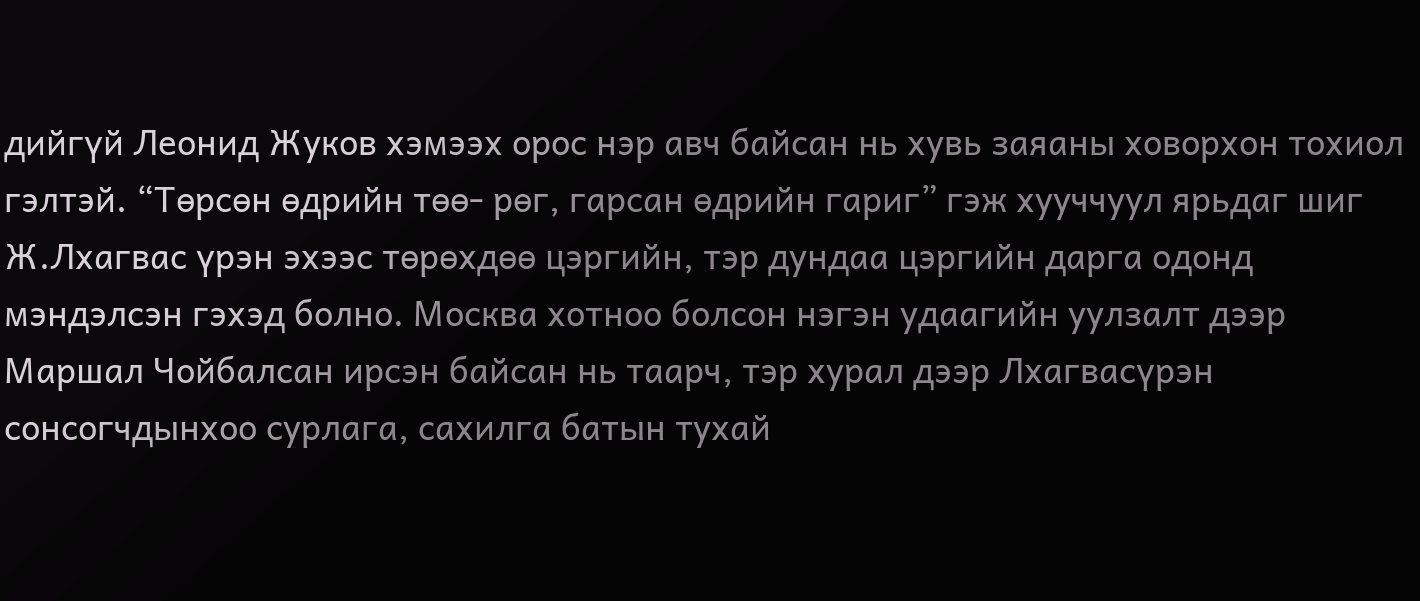дийгүй Леонид Жуков хэмээх орос нэр авч байсан нь хувь заяаны ховорхон тохиол гэлтэй. “Төрсөн өдрийн төө- рөг, гарсан өдрийн гариг” гэж хууччуул ярьдаг шиг Ж.Лхагвас үрэн эхээс төрөхдөө цэргийн, тэр дундаа цэргийн дарга одонд мэндэлсэн гэхэд болно. Москва хотноо болсон нэгэн удаагийн уулзалт дээр Маршал Чойбалсан ирсэн байсан нь таарч, тэр хурал дээр Лхагвасүрэн сонсогчдынхоо сурлага, сахилга батын тухай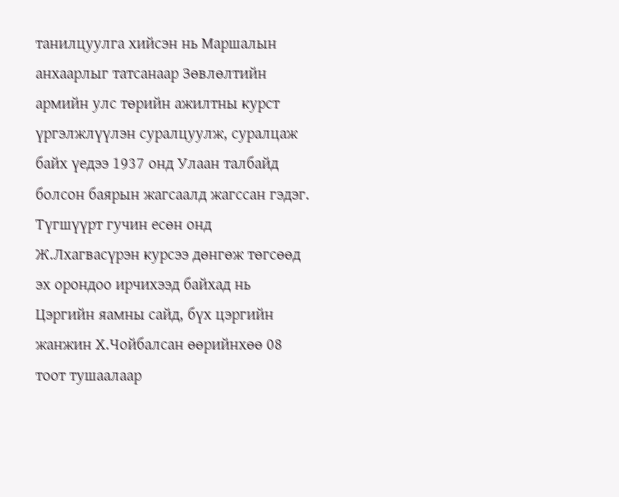танилцуулга хийсэн нь Маршалын анхаарлыг татсанаар Зөвлөлтийн армийн улс төрийн ажилтны курст үргэлжлүүлэн суралцуулж, суралцаж байх үедээ 1937 онд Улаан талбайд болсон баярын жагсаалд жагссан гэдэг.
Түгшүүрт гучин есөн онд Ж.Лхагвасүрэн курсээ дөнгөж төгсөөд эх орондоо ирчихээд байхад нь Цэргийн яамны сайд, бүх цэргийн жанжин Х.Чойбалсан өөрийнхөө 08 тоот тушаалаар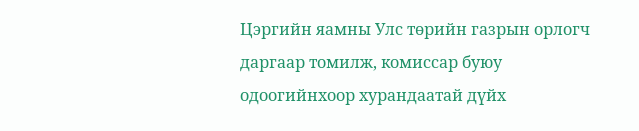Цэргийн яамны Улс төрийн газрын орлогч даргаар томилж, комиссар буюу одоогийнхоор хурандаатай дүйх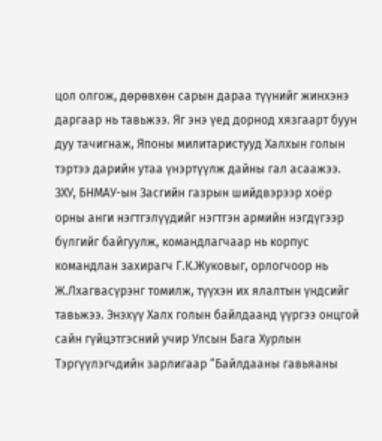цол олгож, дөрөвхөн сарын дараа түүнийг жинхэнэ даргаар нь тавьжээ. Яг энэ үед дорнод хязгаарт буун дуу тачигнаж, Японы милитаристууд Халхын голын тэртээ дарийн утаа үнэртүүлж дайны гал асаажээ. ЗХУ, БНМАУ-ын Засгийн газрын шийдвэрээр хоёр орны анги нэгтгэлүүдийг нэгтгэн армийн нэгдүгээр бүлгийг байгуулж, командлагчаар нь корпус командлан захирагч Г.К.Жуковыг, орлогчоор нь Ж.Лхагвасүрэнг томилж, түүхэн их ялалтын үндсийг тавьжээ. Энэхүү Халх голын байлдаанд үүргээ онцгой сайн гүйцэтгэсний учир Улсын Бага Хурлын Тэргүүлэгчдийн зарлигаар “Байлдааны гавьяаны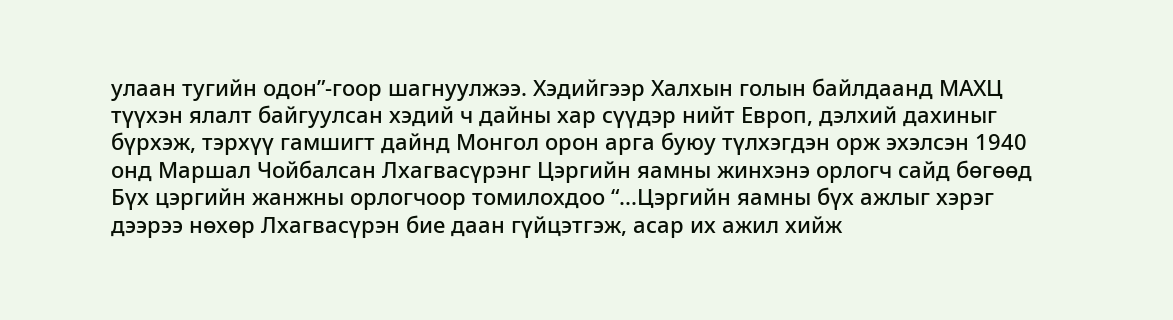улаан тугийн одон”-гоор шагнуулжээ. Хэдийгээр Халхын голын байлдаанд МАХЦ түүхэн ялалт байгуулсан хэдий ч дайны хар сүүдэр нийт Европ, дэлхий дахиныг бүрхэж, тэрхүү гамшигт дайнд Монгол орон арга буюу түлхэгдэн орж эхэлсэн 1940 онд Маршал Чойбалсан Лхагвасүрэнг Цэргийн яамны жинхэнэ орлогч сайд бөгөөд Бүх цэргийн жанжны орлогчоор томилохдоо “...Цэргийн яамны бүх ажлыг хэрэг дээрээ нөхөр Лхагвасүрэн бие даан гүйцэтгэж, асар их ажил хийж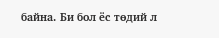байна. Би бол ёс төдий л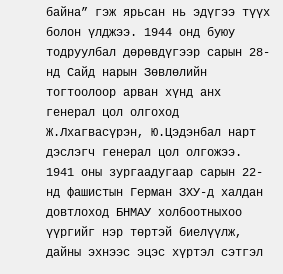байна” гэж ярьсан нь эдүгээ түүх болон үлджээ. 1944 онд буюу тодруулбал дөрөвдүгээр сарын 28-нд Сайд нарын Зөвлөлийн тогтоолоор арван хүнд анх генерал цол олгоход Ж.Лхагвасүрэн, Ю.Цэдэнбал нарт дэслэгч генерал цол олгожээ. 1941 оны зургаадугаар сарын 22-нд фашистын Герман ЗХУ-д халдан довтлоход БНМАУ холбоотныхоо үүргийг нэр төртэй биелүүлж, дайны эхнээс эцэс хүртэл сэтгэл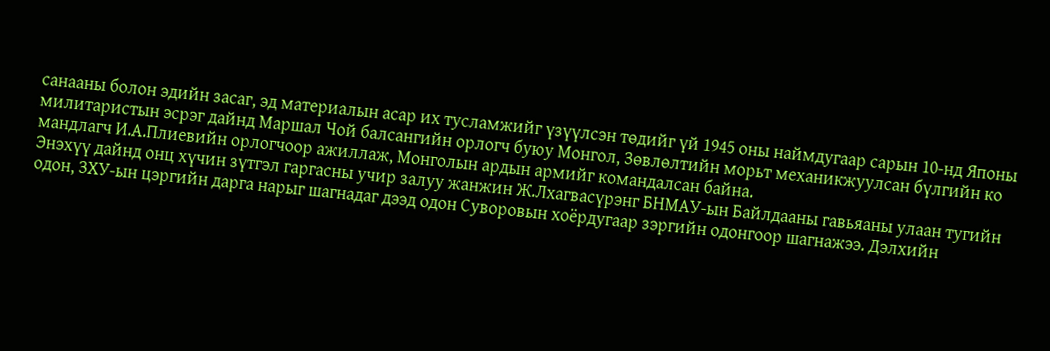санааны болон эдийн засаг, эд материалын асар их тусламжийг үзүүлсэн төдийг үй 1945 оны наймдугаар сарын 10-нд Японы милитаристын эсрэг дайнд Маршал Чой балсангийн орлогч буюу Монгол, Зөвлөлтийн морьт механикжуулсан бүлгийн ко мандлагч И.А.Плиевийн орлогчоор ажиллаж, Монголын ардын армийг командалсан байна.
Энэхүү дайнд онц хүчин зүтгэл гаргасны учир залуу жанжин Ж.Лхагвасүрэнг БНМАУ-ын Байлдааны гавьяаны улаан тугийн одон, ЗХУ-ын цэргийн дарга нарыг шагнадаг дээд одон Суворовын хоёрдугаар зэргийн одонгоор шагнажээ. Дэлхийн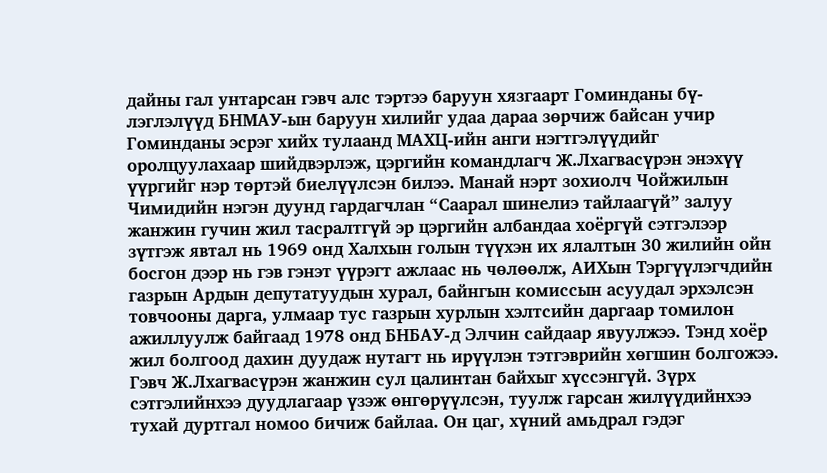дайны гал унтарсан гэвч алс тэртээ баруун хязгаарт Гоминданы бү- лэглэлүүд БНМАУ-ын баруун хилийг удаа дараа зөрчиж байсан учир Гоминданы эсрэг хийх тулаанд МАХЦ-ийн анги нэгтгэлүүдийг оролцуулахаар шийдвэрлэж, цэргийн командлагч Ж.Лхагвасүрэн энэхүү үүргийг нэр төртэй биелүүлсэн билээ. Манай нэрт зохиолч Чойжилын Чимидийн нэгэн дуунд гардагчлан “Саарал шинелиэ тайлаагүй” залуу жанжин гучин жил тасралтгүй эр цэргийн албандаа хоёргүй сэтгэлээр зүтгэж явтал нь 1969 онд Халхын голын түүхэн их ялалтын 30 жилийн ойн босгон дээр нь гэв гэнэт үүрэгт ажлаас нь чөлөөлж, АИХын Тэргүүлэгчдийн газрын Ардын депутатуудын хурал, байнгын комиссын асуудал эрхэлсэн товчооны дарга, улмаар тус газрын хурлын хэлтсийн даргаар томилон ажиллуулж байгаад 1978 онд БНБАУ-д Элчин сайдаар явуулжээ. Тэнд хоёр жил болгоод дахин дуудаж нутагт нь ирүүлэн тэтгэврийн хөгшин болгожээ.
Гэвч Ж.Лхагвасүрэн жанжин сул цалинтан байхыг хүссэнгүй. Зүрх сэтгэлийнхээ дуудлагаар үзэж өнгөрүүлсэн, туулж гарсан жилүүдийнхээ тухай дуртгал номоо бичиж байлаа. Он цаг, хүний амьдрал гэдэг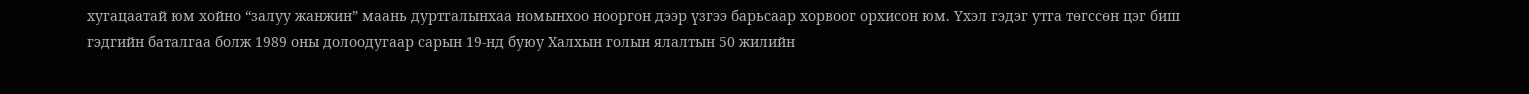хугацаатай юм хойно “залуу жанжин” маань дуртгалынхаа номынхоо нооргон дээр үзгээ барьсаар хорвоог орхисон юм. Үхэл гэдэг утга төгссөн цэг биш гэдгийн баталгаа болж 1989 оны долоодугаар сарын 19-нд буюу Халхын голын ялалтын 50 жилийн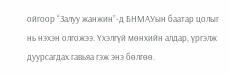ойгоор “Залуу жанжин”-д БНМАУын баатар цолыг нь нэхэн олгожээ. Үхэлгүй мөнхийн алдар, үргэлж дуурсагдах гавьяа гэж энэ бөлгөө.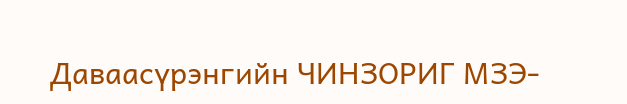Даваасүрэнгийн ЧИНЗОРИГ МЗЭ-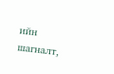ийн шагналт,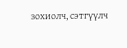зохиолч, сэтгүүлч